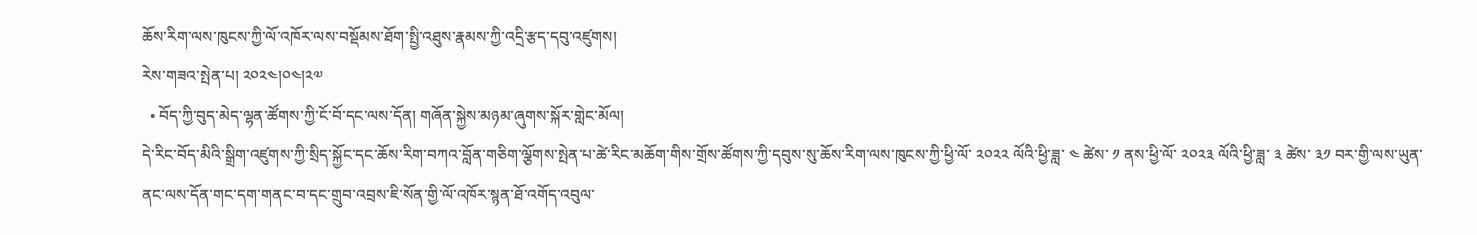ཆོས་རིག་ལས་ཁུངས་ཀྱི་ལོ་འཁོར་ལས་བསྡོམས་ཐོག་སྤྱི་འཐུས་རྣམས་ཀྱི་འདྲི་རྩད་དབུ་འཛུགས།
རེས་གཟའ་སྤེན་པ། ༢༠༢༤།༠༤།༢༧
  • བོད་ཀྱི་བུད་མེད་ལྷན་ཚོགས་ཀྱི་ངོ་བོ་དང་ལས་དོན། གཞོན་སྐྱེས་མཉམ་ཞུགས་སྐོར་གླེང་མོལ།
དེ་རིང་བོད་མིའི་སྒྲིག་འཛུགས་ཀྱི་སྲིད་སྐྱོང་དང་ཆོས་རིག་བཀའ་བློན་གཅིག་ལྕོགས་སྤེན་པ་ཚེ་རིང་མཆོག་གིས་གྲོས་ཚོགས་ཀྱི་དབུས་སུ་ཆོས་རིག་ལས་ཁུངས་ཀྱི་ཕྱི་ལོ་ ༢༠༢༢ ལོའི་ཕྱི་ཟླ་ ༤ ཚེས་ ༡ ནས་ཕྱི་ལོ་ ༢༠༢༣ ལོའི་ཕྱི་ཟླ་ ༣ ཚེས་ ༣༡ བར་གྱི་ལས་ཡུན་ནང་ལས་དོན་གང་དག་གནང་བ་དང་གྲུབ་འབྲས་ཇི་སོན་གྱི་ལོ་འཁོར་སྙན་ཐོ་འགོད་འབུལ་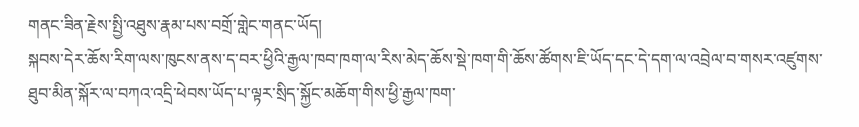གནང་ཟིན་རྗེས་སྤྱི་འཐུས་རྣམ་པས་བགྲོ་གླེང་གནང་ཡོད།
སྐབས་དེར་ཆོས་རིག་ལས་ཁུངས་ནས་ད་བར་ཕྱིའི་རྒྱལ་ཁབ་ཁག་ལ་རིས་མེད་ཆོས་སྡེ་ཁག་གི་ཆོས་ཚོགས་ཇི་ཡོད་དང་དེ་དག་ལ་འབྲེལ་བ་གསར་འཛུགས་ཐུབ་མིན་སྐོར་ལ་བཀའ་འདྲི་ཕེབས་ཡོད་པ་ལྟར་སྲིད་སྐྱོང་མཆོག་གིས་ཕྱི་རྒྱལ་ཁག་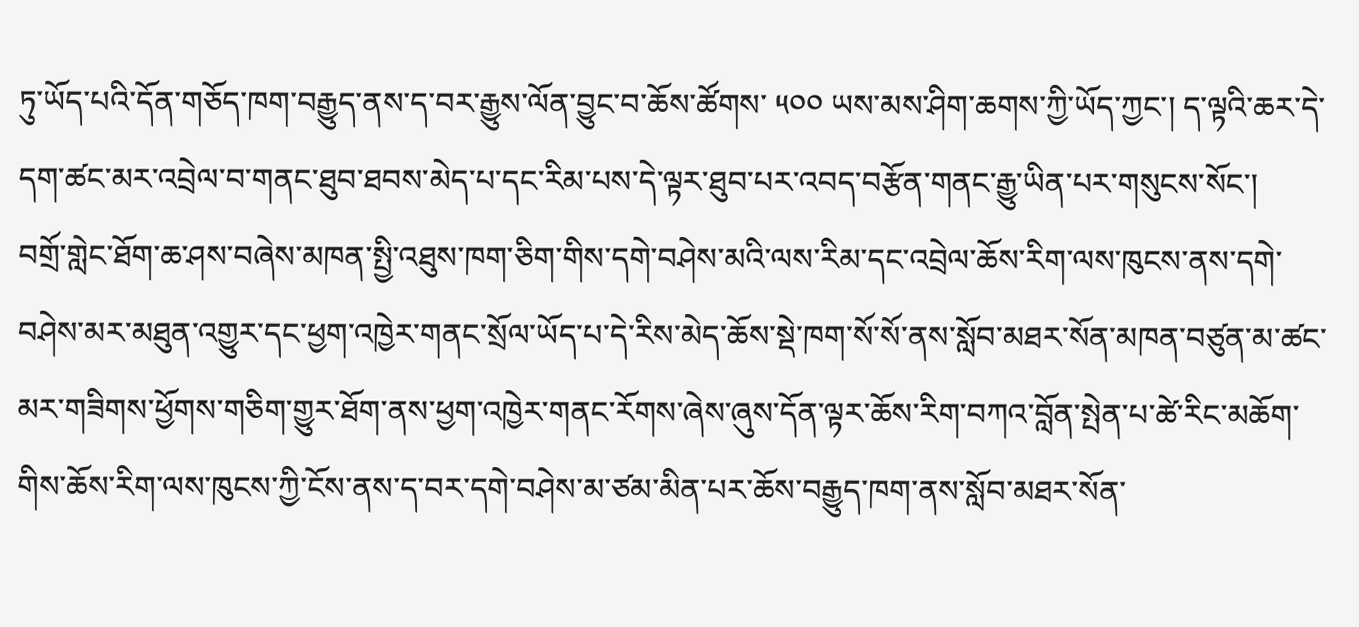ཏུ་ཡོད་པའི་དོན་གཅོད་ཁག་བརྒྱུད་ནས་ད་བར་རྒྱུས་ལོན་བྱུང་བ་ཆོས་ཚོགས་ ༥༠༠ ཡས་མས་ཤིག་ཆགས་ཀྱི་ཡོད་ཀྱང་། ད་ལྟའི་ཆར་དེ་དག་ཚང་མར་འབྲེལ་བ་གནང་ཐུབ་ཐབས་མེད་པ་དང་རིམ་པས་དེ་ལྟར་ཐུབ་པར་འབད་བརྩོན་གནང་རྒྱུ་ཡིན་པར་གསུངས་སོང་།
བགྲོ་གླེང་ཐོག་ཆ་ཤས་བཞེས་མཁན་སྤྱི་འཐུས་ཁག་ཅིག་གིས་དགེ་བཤེས་མའི་ལས་རིམ་དང་འབྲེལ་ཆོས་རིག་ལས་ཁུངས་ནས་དགེ་བཤེས་མར་མཐུན་འགྱུར་དང་ཕྱག་འཁྱེར་གནང་སྲོལ་ཡོད་པ་དེ་རིས་མེད་ཆོས་སྡེ་ཁག་སོ་སོ་ནས་སློབ་མཐར་སོན་མཁན་བཙུན་མ་ཚང་མར་གཟིགས་ཕྱོགས་གཅིག་གྱུར་ཐོག་ནས་ཕྱག་འཁྱེར་གནང་རོགས་ཞེས་ཞུས་དོན་ལྟར་ཆོས་རིག་བཀའ་བློན་སྤེན་པ་ཚེ་རིང་མཆོག་གིས་ཆོས་རིག་ལས་ཁུངས་ཀྱི་ངོས་ནས་ད་བར་དགེ་བཤེས་མ་ཙམ་མིན་པར་ཆོས་བརྒྱུད་ཁག་ནས་སློབ་མཐར་སོན་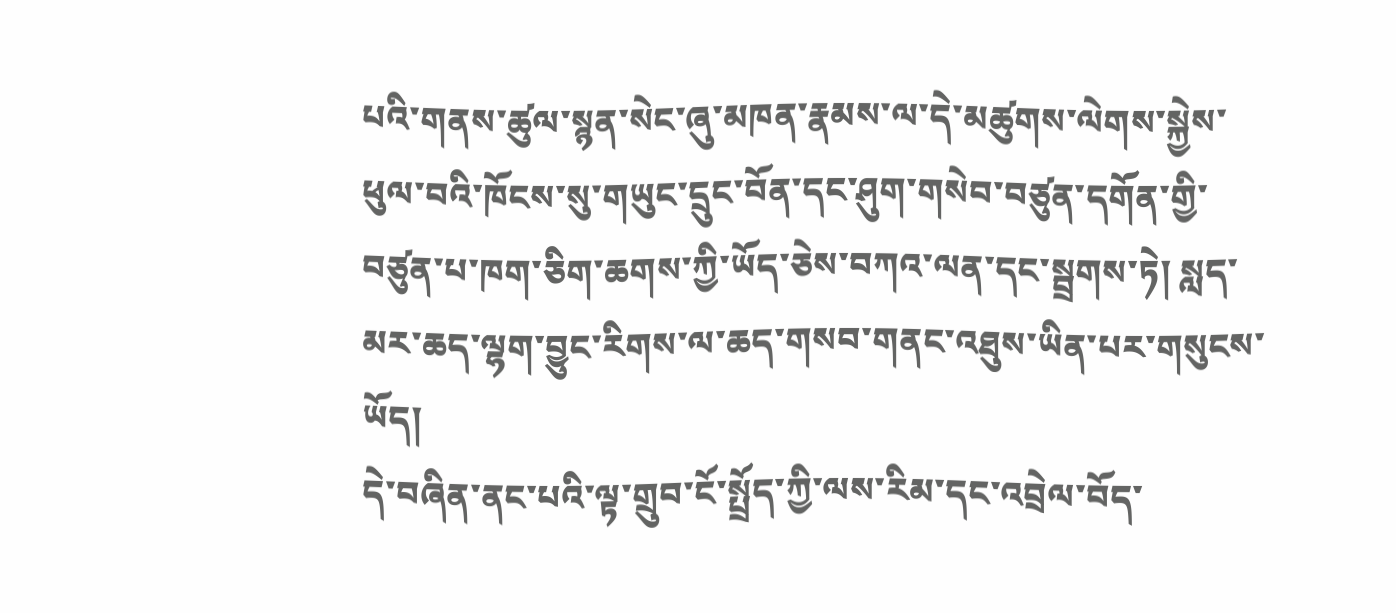པའི་གནས་ཚུལ་སྙན་སེང་ཞུ་མཁན་རྣམས་ལ་དེ་མཚུགས་ལེགས་སྐྱེས་ཕུལ་བའི་ཁོངས་སུ་གཡུང་དྲུང་བོན་དང་ཤུག་གསེབ་བཙུན་དགོན་གྱི་བཙུན་པ་ཁག་ཅིག་ཆགས་ཀྱི་ཡོད་ཅེས་བཀའ་ལན་དང་སྦྲགས་ཏེ། སླད་མར་ཆད་ལྷག་བྱུང་རིགས་ལ་ཆད་གསབ་གནང་འཐུས་ཡིན་པར་གསུངས་ཡོད།
དེ་བཞིན་ནང་པའི་ལྟ་གྲུབ་ངོ་སྤྲོད་ཀྱི་ལས་རིམ་དང་འབྲེལ་བོད་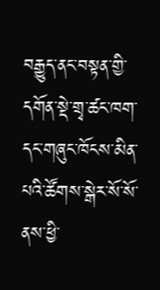བརྒྱུད་ནང་བསྟན་གྱི་དགོན་སྡེ་གྲྭ་ཚང་ཁག་དང་གཞུང་ཁོངས་མིན་པའི་ཚོགས་སྒེར་སོ་སོ་ནས་ཕྱི་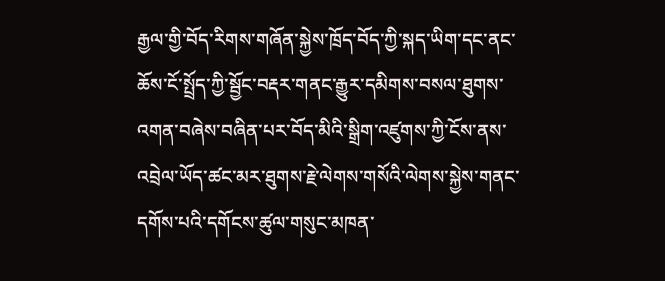རྒྱལ་གྱི་བོད་རིགས་གཞོན་སྐྱེས་ཁྲོད་བོད་ཀྱི་སྐད་ཡིག་དང་ནང་ཆོས་ངོ་སྤྲོད་ཀྱི་སྦྱོང་བརྡར་གནང་རྒྱུར་དམིགས་བསལ་ཐུགས་འགན་བཞེས་བཞིན་པར་བོད་མིའི་སྒྲིག་འཛུགས་ཀྱི་ངོས་ནས་འབྲེལ་ཡོད་ཚང་མར་ཐུགས་རྗེ་ལེགས་གསོའི་ལེགས་སྐྱེས་གནང་དགོས་པའི་དགོངས་ཚུལ་གསུང་མཁན་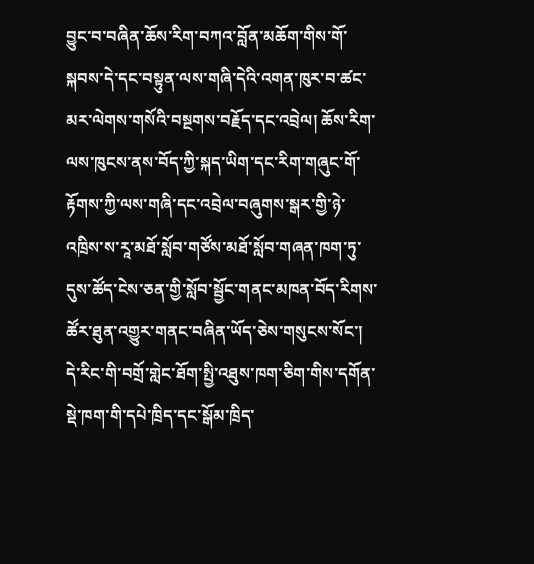བྱུང་བ་བཞིན་ཆོས་རིག་བཀའ་བློན་མཆོག་གིས་གོ་སྐབས་དེ་དང་བསྟུན་ལས་གཞི་དེའི་འགན་ཁུར་བ་ཚང་མར་ལེགས་གསོའི་བསྔགས་བརྗོད་དང་འབྲེལ། ཆོས་རིག་ལས་ཁུངས་ནས་བོད་ཀྱི་སྐད་ཡིག་དང་རིག་གཞུང་གོ་རྟོགས་ཀྱི་ལས་གཞི་དང་འབྲེལ་བཞུགས་སྒར་གྱི་ཉེ་འཁྲིས་ས་རཱ་མཐོ་སློབ་གཙོས་མཐོ་སློབ་གཞན་ཁག་ཏུ་དུས་ཚོད་ངེས་ཅན་གྱི་སློབ་སྦྱོང་གནང་མཁན་བོད་རིགས་ཚོར་ཐུན་འགྱུར་གནང་བཞིན་ཡོད་ཅེས་གསུངས་སོང་།
དེ་རིང་གི་བགྲོ་གླེང་ཐོག་སྤྱི་འཐུས་ཁག་ཅིག་གིས་དགོན་སྡེ་ཁག་གི་དཔེ་ཁྲིད་དང་སྒོམ་ཁྲིད་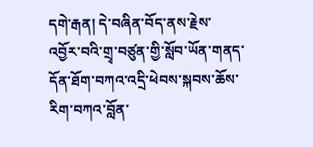དགེ་རྒན། དེ་བཞིན་བོད་ནས་རྗེས་འབྱོར་བའི་གྲྭ་བཙུན་གྱི་སློབ་ཡོན་གནད་དོན་ཐོག་བཀའ་འདྲི་ཕེབས་སྐབས་ཆོས་རིག་བཀའ་བློན་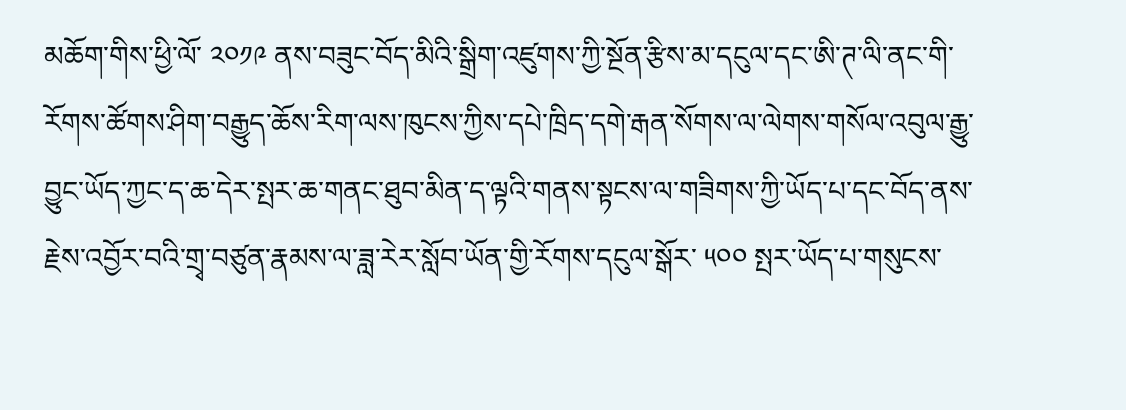མཆོག་གིས་ཕྱི་ལོ་ ༢༠༡༩ ནས་བཟུང་བོད་མིའི་སྒྲིག་འཛུགས་ཀྱི་སྔོན་རྩིས་མ་དངུལ་དང་ཨི་ཊ་ལི་ནང་གི་རོགས་ཚོགས་ཤིག་བརྒྱུད་ཆོས་རིག་ལས་ཁུངས་ཀྱིས་དཔེ་ཁྲིད་དགེ་རྒན་སོགས་ལ་ལེགས་གསོལ་འབུལ་རྒྱུ་བྱུང་ཡོད་ཀྱང་ད་ཆ་དེར་སྤར་ཆ་གནང་ཐུབ་མིན་ད་ལྟའི་གནས་སྟངས་ལ་གཟིགས་ཀྱི་ཡོད་པ་དང་བོད་ནས་རྗེས་འབྱོར་བའི་གྲྭ་བཙུན་རྣམས་ལ་ཟླ་རེར་སློབ་ཡོན་གྱི་རོགས་དངུལ་སྒོར་ ༥༠༠ སྤར་ཡོད་པ་གསུངས་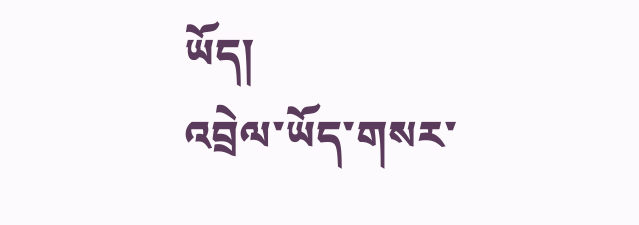ཡོད།
འབྲེལ་ཡོད་གསར་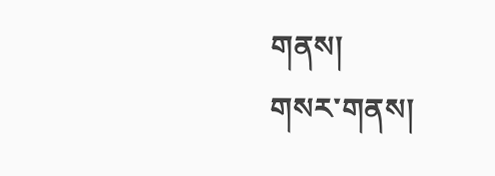གནས།
གསར་གནས།